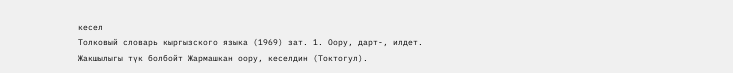кесел
Толковый словарь кыргызского языка (1969) зат. 1. Оору, дарт-, илдет. Жакшылыгы түк болбойт Жармашкан оору, кеселдин (Токтогул).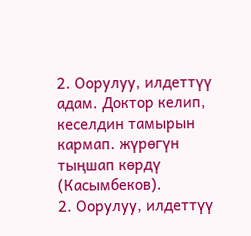2. Оорулуу, илдеттүү адам. Доктор келип, кеселдин тамырын кармап. жүрөгүн тыңшап көрдү (Касымбеков).
2. Оорулуу, илдеттүү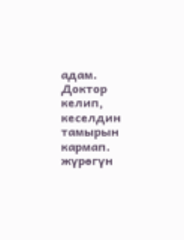адам. Доктор келип, кеселдин тамырын кармап. жүрөгүн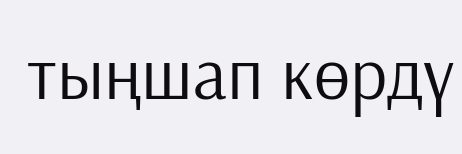тыңшап көрдү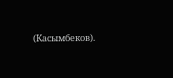(Касымбеков).